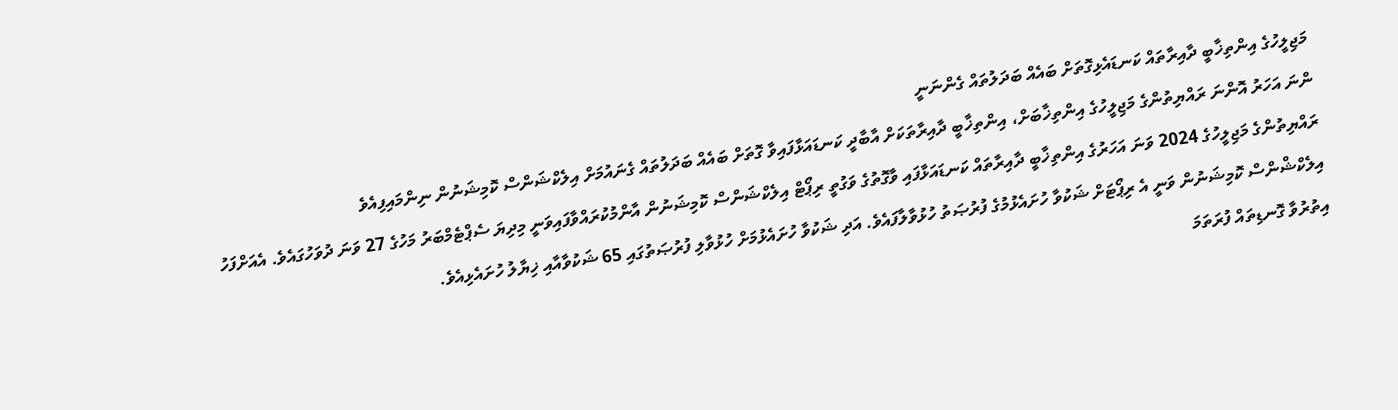މަޖިލީހުގެ އިންތިޚާބީ ދާއިރާތައް ކަނޑައެޅިގޮތަށް ބައެއް ބަދަލުތައް ގެންނަނީ
ންނަ އަހަރު އޮންނަ ރައްޔިތުންގެ މަޖިލީހުގެ އިންތިޚާބަށް، އިންތިޚާބީ ދާއިރާތަކަށް އާބާދީ ކަނޑައަޅާފައިވާ ގޮތަށް ބައެއް ބަދަލުތައް ގެނައުމަށް އިލެކްޝަންސް ކޮމިޝަނުން ނިންމައިފިއެވެ
ރައްޔިތުންގެ މަޖިލީހުގެ 2024 ވަނަ އަހަރުގެ އިންތިޚާބީ ދާއިރާތައް ކަނޑައަޅާފައި ވާގޮތުގެ ވަގުތީ ރިޕޯޓް އިލެކްޝަންސް ކޮމިޝަނުން އާންމުކުރައްވާފައިވަނީ މިދިޔަ ސެޕްޓެމްބަރު މަހުގެ 27 ވަނަ ދުވަހުގައެވެ. އެއަށްފަހު އިލެކްޝްންސް ކޮމިޝަނުން ވަނީ އެ ރިޕޯޓަށް ޝަކުވާ ހުށައެޅުމުގެ ފުރުޞަތު ހުޅުވާލާފައެވެ. އަދި ޝަކުވާ ހުށައެޅުމަށް ހުޅުވާލި ފުރުޞަތުގައި 65 ޝަކުވާއާއި ޚިޔާލު ހުށައެޅިއެވެ.
އިތުރުވާ ގޮނޑިތައް ފުރަތަމަ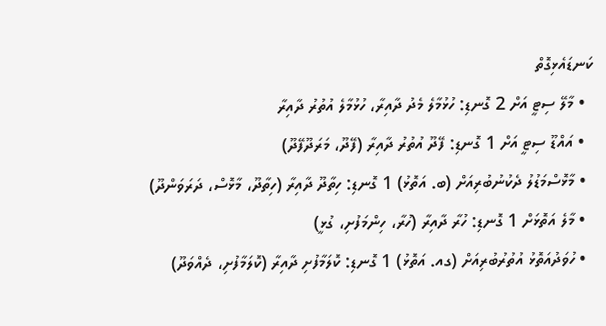ކަނޑައެޅިގޮތް
  • މާލޭ ސިޓީ އަށް 2 ގޮނޑި: ހުޅުމާލެ މެދު ދާއިރާ، ހުޅުމާލެ އުތުރު ދާއިރާ
  • އައްޑޫ ސިޓީ އަށް 1 ގޮނޑި: ފޭދޫ އުތުރު ދާއިރާ (ފޭދޫ، މަރަދޫފޭދޫ)
  • މާޅޮސްމަޑުލު ދެކުނުބުރިއަށް (ބ. އަތޮޅު) 1 ގޮނޑި: ހިތާދޫ ދާއިރާ (ހިތާދޫ، މާޅޮސް، ދަރަވަންދޫ)
  • މާލެ އަތޮޅަށް 1 ގޮނޑި: ހުރާ ދާއިރާ (ހުރާ، ހިންމަފުށި، ގުޅީ)
  • ހުވަދުއަތޮޅު އުތުރުބުރިއަށް (ގއ. އަތޮޅު) 1 ގޮނޑި: ކޮލަމާފުށި ދާއިރާ (ކޮލަމާފުށި، ދެއްވަދޫ)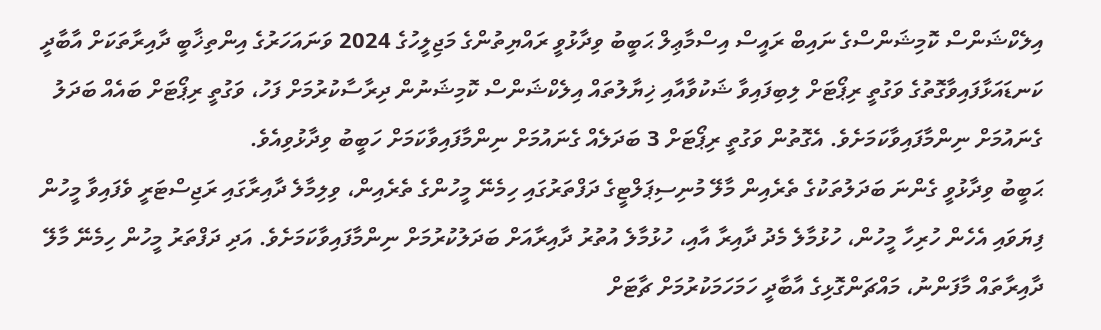އިލެކްޝަންސް ކޮމިޝަންސްގެ ނައިބް ރައީސް އިސްމާޢިލް ޙަބީބު ވިދާޅުވީ ރައްޔިތުންގެ މަޖިލީހުގެ 2024 ވަނައަހަރުގެ އިންތިޚާބީ ދާއިރާތަކަށް އާބާދީ ކަނޑައަޅާފައިވާގޮތުގެ ވަގުތީ ރިޕޯޓަށް ލިބިފައިވާ ޝަކުވާއާއި ޚިޔާލުތައް އިލެކްޝަންސް ކޮމިޝަނުން ދިރާސާކުރުމަށް ފަހު، ވަގުތީ ރިޕޯޓަށް ބައެއް ބަދަލު ގެނައުމަށް ނިންމާފައިވާކަމަށެވެ. އެގޮތުން ވަގުތީ ރިޕޯޓަށް 3 ބަދަލެއް ގެނައުމަށް ނިންމާފައިވާކަމަށް ހަބީބު ވިދާޅުވިއެވެ.
ޙަބީބު ވިދާޅުވީ ގެންނަ ބަދަލުތަކުގެ ތެރެއިން މާލޭ މުނިސިޕަލްޓީގެ ދަފްތަރުގައި ހިމެނޭ މީހުންގެ ތެރެއިން، ވިލިމާލެ ދާއިރާގައި ރަޖިސްޓަރީ ވެފައިވާ މީހުން ފިޔަވައި އެހެން ހުރިހާ މީހުން، ހުޅުމާލެ މެދު ދާއިރާ އާއި، ހުޅުމާލެ އުތުރު ދާއިރާއަށް ބަދަލުކުރުމަށް ނިންމާފައިވާކަމަށެވެ. އަދި ދަފްތަރު މީހުން ހިމެނޭ މާލޭ ދާއިރާތައް މާފަންނު، މައްޗަންގޮޅިގެ އާބާދީ ހަމަހަމަކުރުމަށް ޗާޓަށް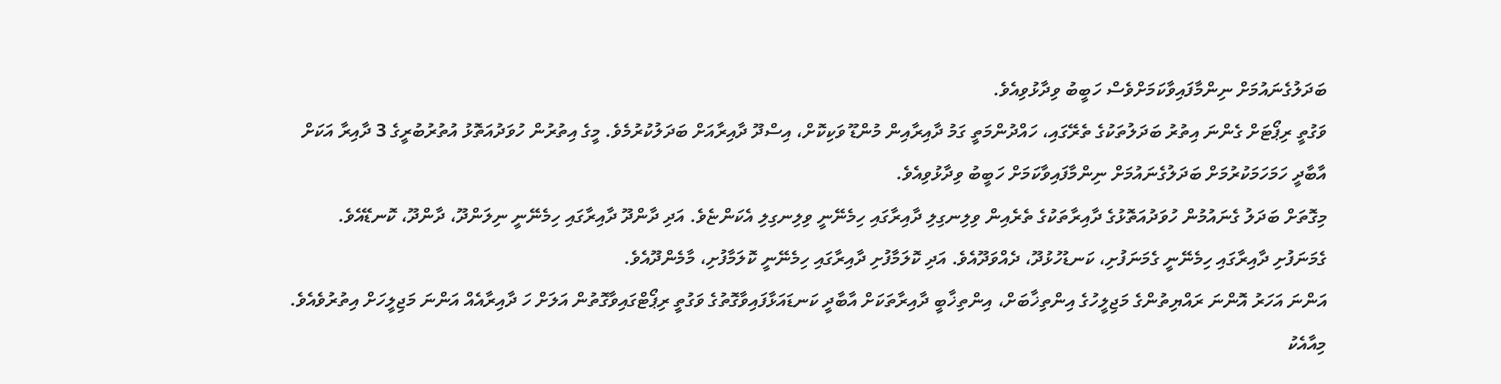ބަދަލުގެނައުމަށް ނިންމާފައިވާކަމަށްވެސް ހަބީބު ވިދާޅުވިއެވެ.
ވަގުތީ ރިޕޯޓަށް ގެންނަ އިތުރު ބަދަލުތަކުގެ ތެރޭގައި، ހައްދުންމަތީ ގަމު ދާއިރާއިން މުންޑޫ ވަކިކޮށް، އިސްދޫ ދާއިރާއަށް ބަދަލުކުރުމެވެ. މީގެ އިތުރުން ހުވަދުއަތޮޅު އުތުރުބުރީގެ 3 ދާއިރާ އަކަށް އާބާދީ ހަމަހަމަކުރުމަށް ބަދަލުގެނައުމަށް ނިންމާފައިވާކަމަށް ހަބީބު ވިދާޅުވިއެވެ.
މިގޮތަށް ބަދަލު ގެނައުމުން ހުވަދުއަތޮޅުގެ ދާއިރާތަކުގެ ތެރެއިން ވިލިނގިލި ދާއިރާގައި ހިމެނޭނީ ވިލިނގިލި އެކަންޏެވެ. އަދި ދާންދޫ ދާއިރާގައި ހިމެނޭނީ ނިލަންދޫ، ދާންދޫ، ކޮނޑޭއެވެ. ގެމަނަފުށި ދާއިރާގައި ހިމެނޭނީ ގެމަނަފުށި، ކަނޑުހުޅުދޫ، ދެއްވަދޫއެވެ. އަދި ކޮލަމާފުށި ދާއިރާގައި ހިމެނޭނީ ކޮލަމާފުށި، މާމެންދޫއެވެ.
އަންނަ އަހަރު އޮންނަ ރައްޔިތުންގެ މަޖިލީހުގެ އިންތިޚާބަށް، އިންތިޚާބީ ދާއިރާތަކަށް އާބާދީ ކަނޑައަޅާފައިވާގޮތުގެ ވަގުތީ ރިޕޯޓްގައިވާގޮތުން އަލަށް ހަ ދާއިރާއެއް އަންނަ މަޖިލީހަށް އިތުރުވެއެވެ. މިއާއެކު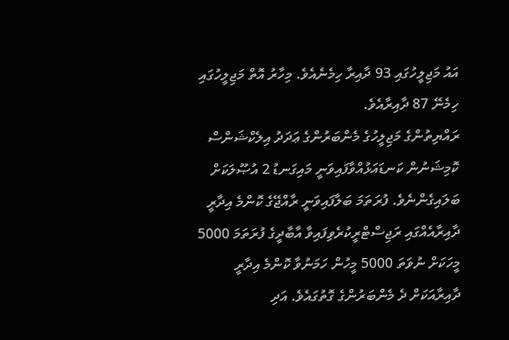އައު މަޖިލީހުގައި 93 ދާއިރާ ހިމެނެއެވެ. މިހާރު އޮތް މަޖިލީހުގައި ހިމެނޭ 87 ދާއިރާއެވެ.
ރައްޔިތުންގެ މަޖިލީހުގެ މެންބަރުންގެ ޢަދަދު އިލެކްޝަންސް ކޮމިޝަނުން ކަނޑައަޅުއްވާފައިވަނީ މައިގަނޑު 2 އުޞޫލަކަށް ބަލައިގެންނެވެ. ފުރަތަމަ ބަލާފައިވަނީ ރާއްޖޭގެ ކޮންމެ އިދާރީ ދާއިރާއެއްގައި ރަޖިސްޓްރީކުރެވިފައިވާ އާބާދީގެ ފުރަތަމަ 5000 މީހަކަށް ނުވަތަ 5000 މީހުން ހަމަނުވާ ކޮންމެ އިދާރީ ދާއިރާއަކަށް ދެ މެންބަރުންގެ ގޮތުގައެވެ. އަދި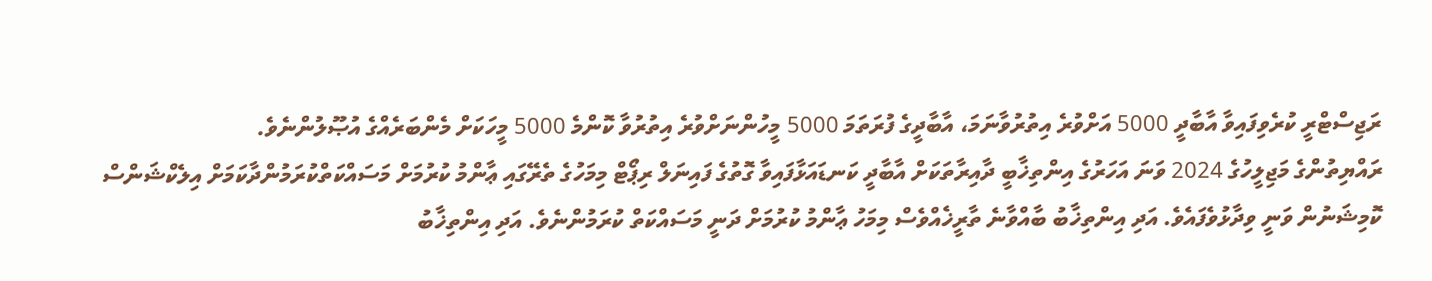ރަޖިސްޓްރީ ކުރެވިފައިވާ އާބާދީ 5000 އަށްވުރެ އިތުރުވާނަމަ، އާބާދީގެ ފުރަތަމަ 5000 މީހުންނަށްވުރެ އިތުރުވާ ކޮންމެ 5000 މީހަކަށް މެންބަރެއްގެ އުޞޫލުންނެވެ.
ރައްޔިތުންގެ މަޖިލީހުގެ 2024 ވަނަ އަހަރުގެ އިންތިޚާބީ ދާއިރާތަކަށް އާބާދީ ކަނޑައަޅާފައިވާ ގޮތުގެ ފައިނަލް ރިޕޯޓް މިމަހުގެ ތެރޭގައި ޢާންމު ކުރުމަށް މަސައްކަތްކުރަމުންދާކަމަށް އިލެކްޝަންސް ކޮމިޝަނުން ވަނީ ވިދާޅުވެފައެވެ. އަދި އިންތިޚާބު ބާއްވާނެ ތާރީޚެއްވެސް މިމަހު ޢާންމު ކުރުމަށް ދަނީ މަސައްކަތް ކުރަމުންނެވެ. އަދި އިންތިޚާބު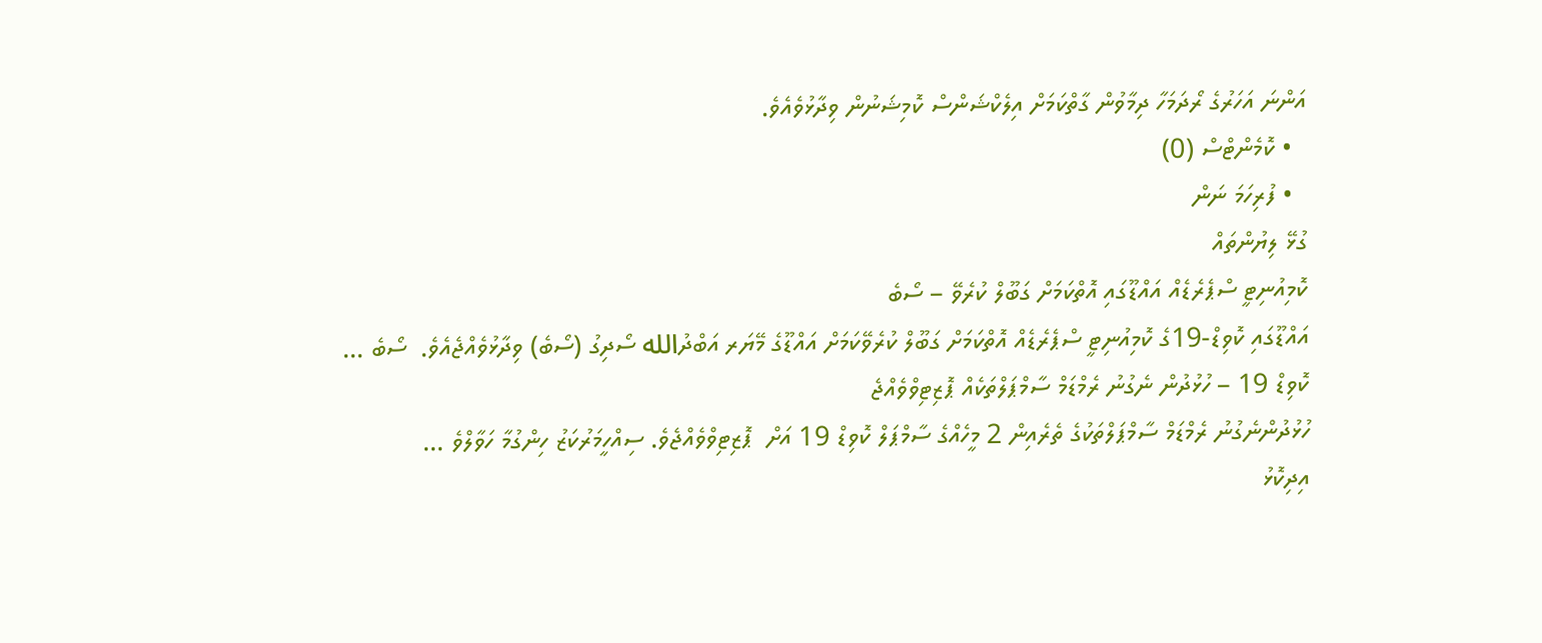އަންނަ އަހަރުގެ ރޯދަމަހާ ދިމާވުން ގާތްކަމަށް އިލެކްޝަންސް ކޮމިޝަނުން ވިދާޅުވެއެވެ.
  • ކޮމެންޓްސް (0)
  • ފުރިހަމަ ނަން
ގުޅޭ ލިޔުންތައް
ކޮމިއުނިޓީ ސްޕެރެޑެއް އައްޑޫގައި އޮތްކަމަށް ގަބޫލް ކުރެވޭ – ސޯބެ
އައްޑޫގައި ކޮވިޑް-19ގެ ކޮމިއުނިޓީ ސްޕެރެޑެއް އޮތްކަމަށް ގަބޫލް ކުރެވޭކަމަށް އައްޑޫގެ މޭޔަރ އަބްދުالله ސޯދިގު (ސޯބެ) ވިދާޅުވެއްޖެއެވެ.  ސޯބެ ...
ކޮވިޑް 19 – ހުޅުދުން ނެގުނު ރެމްޑަމް ސާމްޕަލްތަކެއް ޕޮޒިޓިވްވެއްޖެ
ހުޅުދުންނެގުނު ރެމްޑަމް ސާމްޕަލްތަކުގެ ތެރެއިން 2 މީހެއްގެ ސާމްޕަލް ކޮވިޑް 19 އަށް  ޕޮޒިޓިވްވެއްޖެވެ. ސިއްހީމަރުކަޒު ހިންގުމާ ހަވާލްވެ ...
އިދިކޮޅު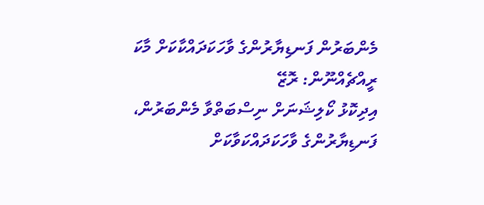މެންބަރުން ފަނޑިޔާރުންގެ ވާހަކަދައްކާކަށް މާކަ ރީއްޗެއްނޫން: ރޮޒޭ
އިދިކޮޅު ކޯލިޝަނަށް ނިސްބަތްވާ މެންބަރުން، ފަނޑިޔާރުންގެ ވާހަކަދައްކަވާކަށް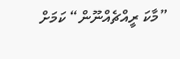”މާކަ ރީއްޗެއްނޫން“ ކަމަށް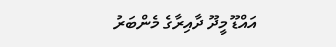އައްޑޫ މީދޫ ދާއިރާގެ މެންބަރު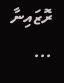ރޮޒައިނާ ...